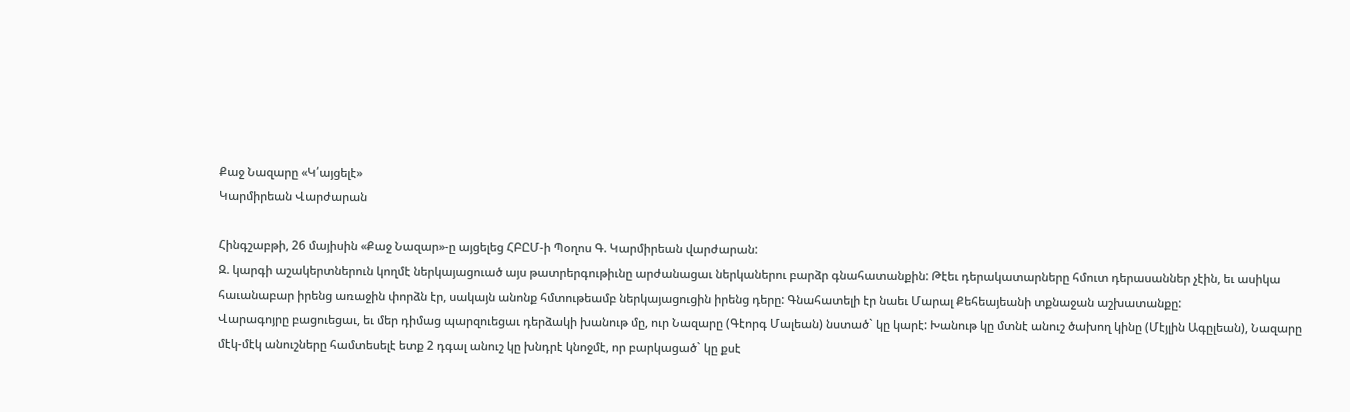Քաջ Նազարը «Կ՛այցելէ»
Կարմիրեան Վարժարան

Հինգշաբթի, 26 մայիսին «Քաջ Նազար»-ը այցելեց ՀԲԸՄ-ի Պօղոս Գ. Կարմիրեան վարժարան:
Զ. կարգի աշակերտներուն կողմէ ներկայացուած այս թատրերգութիւնը արժանացաւ ներկաներու բարձր գնահատանքին: Թէեւ դերակատարները հմուտ դերասաններ չէին, եւ ասիկա հաւանաբար իրենց առաջին փորձն էր, սակայն անոնք հմտութեամբ ներկայացուցին իրենց դերը: Գնահատելի էր նաեւ Մարալ Քեհեայեանի տքնաջան աշխատանքը:
Վարագոյրը բացուեցաւ, եւ մեր դիմաց պարզուեցաւ դերձակի խանութ մը, ուր Նազարը (Գէորգ Մալեան) նստած` կը կարէ: Խանութ կը մտնէ անուշ ծախող կինը (Մէյլին Ագըլեան), Նազարը մէկ-մէկ անուշները համտեսելէ ետք 2 դգալ անուշ կը խնդրէ կնոջմէ, որ բարկացած` կը քսէ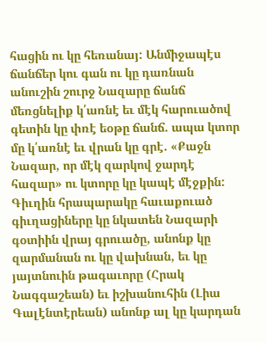հացին ու կը հեռանայ: Անմիջապէս ճանճեր կու գան ու կը դառնան անուշին շուրջ Նազարը ճանճ մեռցնելիք կ՛առնէ եւ մէկ հարուածով գետին կը փռէ եօթը ճանճ. ապա կտոր մը կ՛առնէ եւ վրան կը գրէ. «Քաջն Նազար, որ մէկ զարկով ջարդէ հազար» ու կտորը կը կապէ մէջքին:
Գիւղին հրապարակը հաւաքուած գիւղացիները կը նկատեն Նազարի գօտիին վրայ գրուածը, անոնք կը զարմանան ու կը վախնան, եւ կը յայտնուին թագաւորը (Հրակ Նագգաշեան) եւ իշխանուհին (Լիա Գալէնտէրեան) անոնք ալ կը կարդան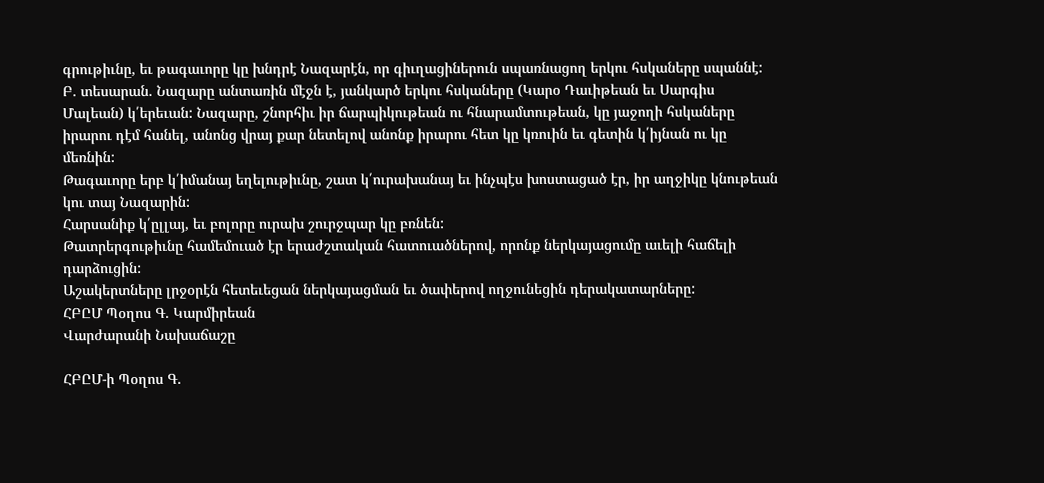գրութիւնը, եւ թագաւորը կը խնդրէ Նազարէն, որ գիւղացիներուն սպառնացող երկու հսկաները սպաննէ:
Բ. տեսարան. Նազարը անտառին մէջն է, յանկարծ երկու հսկաները (Կարօ Դաւիթեան եւ Սարգիս Մալեան) կ՛երեւան: Նազարը, շնորհիւ իր ճարպիկութեան ու հնարամտութեան, կը յաջողի հսկաները իրարու դէմ հանել, անոնց վրայ քար նետելով անոնք իրարու հետ կը կռուին եւ գետին կ՛իյնան ու կը մեռնին:
Թագաւորը երբ կ՛իմանայ եղելութիւնը, շատ կ՛ուրախանայ եւ ինչպէս խոստացած էր, իր աղջիկը կնութեան կու տայ Նազարին:
Հարսանիք կ՛ըլլայ, եւ բոլորը ուրախ շուրջպար կը բռնեն:
Թատրերգութիւնը համեմուած էր երաժշտական հատուածներով, որոնք ներկայացումը աւելի հաճելի դարձուցին:
Աշակերտները լրջօրէն հետեւեցան ներկայացման եւ ծափերով ողջունեցին դերակատարները:
ՀԲԸՄ Պօղոս Գ. Կարմիրեան
Վարժարանի Նախաճաշը

ՀԲԸՄ-ի Պօղոս Գ.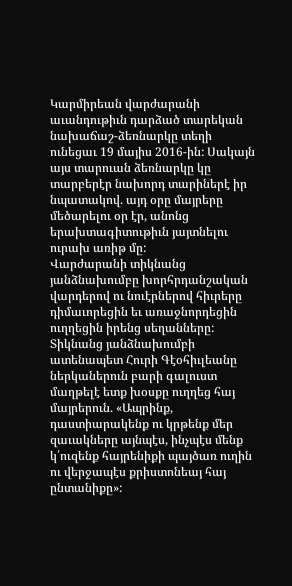Կարմիրեան վարժարանի աւանդութիւն դարձած տարեկան նախաճաշ-ձեռնարկը տեղի ունեցաւ 19 մայիս 2016-ին: Սակայն այս տարուան ձեռնարկը կը տարբերէր նախորդ տարիներէ իր նպատակով. այդ օրը մայրերը մեծարելու օր էր, անոնց երախտագիտութիւն յայտնելու ուրախ առիթ մը:
Վարժարանի տիկնանց յանձնախումբը խորհրդանշական վարդերով ու նուէրներով հիւրերը դիմաւորեցին եւ առաջնորդեցին ուղղեցին իրենց սեղանները:
Տիկնանց յանձնախումբի ատենապետ Հուրի Գէօհիւլեանը ներկաներուն բարի գալուստ մաղթելէ ետք խօսքը ուղղեց հայ մայրերուն. «Ապրինք, դաստիարակենք ու կրթենք մեր զաւակները այնպէս, ինչպէս մենք կ՛ուզենք հայրենիքի պայծառ ուղին ու վերջապէս քրիստոնեայ հայ ընտանիքը»: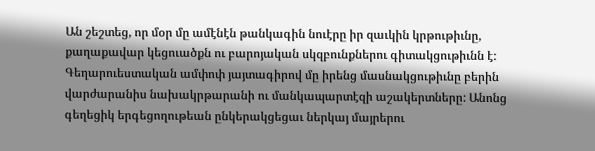Ան շեշտեց, որ մօր մը ամէնէն թանկագին նուէրը իր զաւկին կրթութիւնը, քաղաքավար կեցուածքն ու բարոյական սկզբունքներու գիտակցութիւնն է:
Գեղարուեստական ամփոփ յայտագիրով մը իրենց մասնակցութիւնը բերին վարժարանիս նախակրթարանի ու մանկապարտէզի աշակերտները: Անոնց գեղեցիկ երգեցողութեան ընկերակցեցաւ ներկայ մայրերու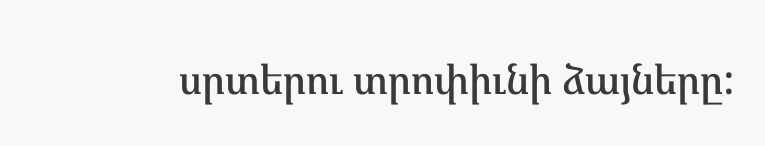սրտերու տրոփիւնի ձայները: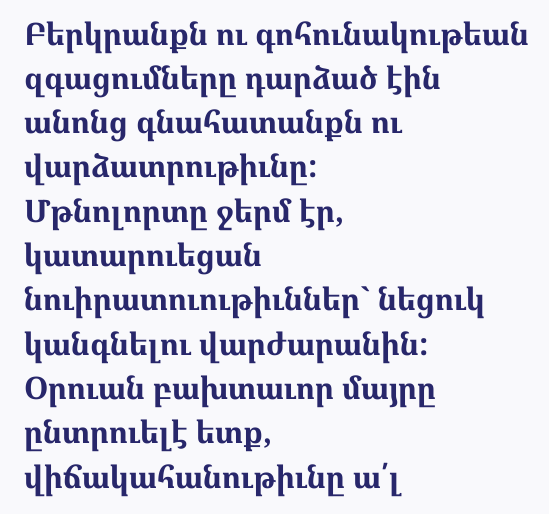Բերկրանքն ու գոհունակութեան զգացումները դարձած էին անոնց գնահատանքն ու վարձատրութիւնը:
Մթնոլորտը ջերմ էր, կատարուեցան նուիրատուութիւններ` նեցուկ կանգնելու վարժարանին:
Օրուան բախտաւոր մայրը ընտրուելէ ետք, վիճակահանութիւնը ա՛լ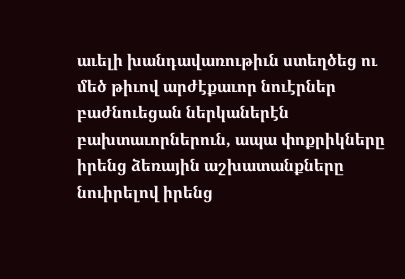աւելի խանդավառութիւն ստեղծեց ու մեծ թիւով արժէքաւոր նուէրներ բաժնուեցան ներկաներէն բախտաւորներուն, ապա փոքրիկները իրենց ձեռային աշխատանքները նուիրելով իրենց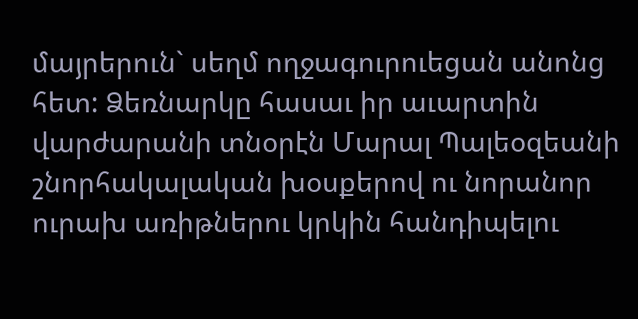մայրերուն` սեղմ ողջագուրուեցան անոնց հետ: Ձեռնարկը հասաւ իր աւարտին վարժարանի տնօրէն Մարալ Պալեօզեանի շնորհակալական խօսքերով ու նորանոր ուրախ առիթներու կրկին հանդիպելու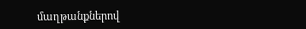մաղթանքներով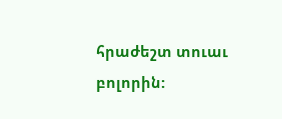հրաժեշտ տուաւ բոլորին: